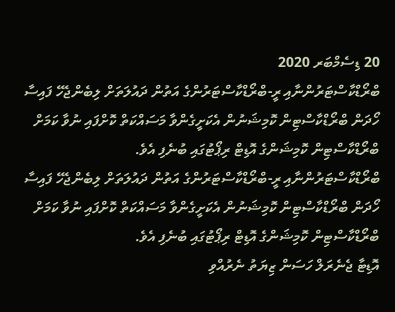20 ޑިސެމްބަރ 2020
ބްރޯޑްކާސްޓަރުންނާއި ރީ-ބްރޯޑްކާސްޓަރުންގެ އަތުން ދައުލަތަށް ލިބެންޖެހޭ ފައިސާ ހޯދަން ބްރޯޑްކާސްޓިން ކޮމިޝަނުން އެކަށީގެންވާ މަސައްކަތް ކޮށްފައި ނުވާ ކަމަށް ބްރޯޑްކާސްޓިން ކޮމިޝަންގެ އޮޑިޓް ރިޕޯޓުގައި ބުނެފި އެވެ.
ބްރޯޑްކާސްޓަރުންނާއި ރީ-ބްރޯޑްކާސްޓަރުންގެ އަތުން ދައުލަތަށް ލިބެންޖެހޭ ފައިސާ ހޯދަން ބްރޯޑްކާސްޓިން ކޮމިޝަނުން އެކަށީގެންވާ މަސައްކަތް ކޮށްފައި ނުވާ ކަމަށް ބްރޯޑްކާސްޓިން ކޮމިޝަންގެ އޮޑިޓް ރިޕޯޓުގައި ބުނެފި އެވެ.
އޮޑިޓާ ޖެނެރަލް ހަސަން ޒިޔަތު ނެރުއްވި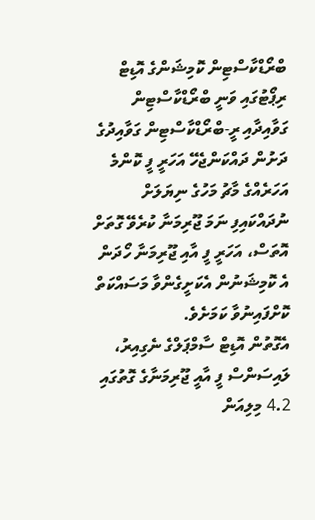ބްރޯޑްކާސްޓިން ކޮމިޝަންގެ އޮޑިޓް ރިޕޯޓުގައި ވަނީ ބްރޯޑްކާސްޓިން ގަވާއިދާއި ރީ-ބްރޯޑްކާސްޓިން ގަވާއިދުގެ ދަށުން ދައްކަންޖެހޭ އަހަރީ ފީ ކޮންމެ އަހަރެއްގެ މާޗު މަހުގެ ނިޔަލަށް ނުދައްކައިފި ނަމަ ޖޫރިމަނާ ކުރެވޭ ގޮތަށް އޮތަސް، އަހަރީ ފީ އާއި ޖޫރިމަނާ ހޯދަން އެ ކޮމިޝަނުން އެކަށީގެންވާ މަސައްކަތް ކޮށްފައިނުވާ ކަމަށެވެ.
އެގޮތުން އޮޑިޓް ސާމްޕަލްގެ ނެގިއިރު، ލައިސަންސް ފީ އާއީ ޖޫރިމަނާގެ ގޮތުގައި 4.2 މިލިއަން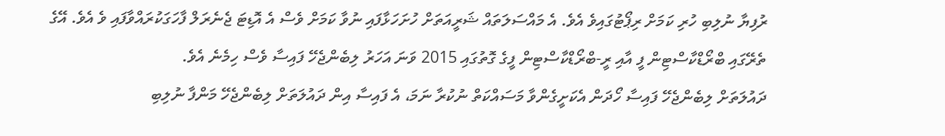ރުފިޔާ ނުލިބި ހުރި ކަމަށް ރިޕޯޓުގައިވެ އެވެ. އެ މައްސަލަތައް ޝަރީއަތަށް ހުށަހަޅާފައި ނުވާ ކަމަށް ވެސް އެ އޮޑިޓަ ޖެނެރަލް ފާހަގަކުރައްވާފައި ވެ އެވެ. އޭގެ ތެރޭގައި ބްރޯޑްކާސްޓިން ފީ އާއި ރީ-ބްރޯޑްކާސްޓިން ފީގެ ގޮތުގައި 2015 ވަނަ އަހަރު ލިބެންޖެހޭ ފައިސާ ވެސް ހިމެނެ އެވެ.
ދައުލަތަށް ލިބެންޖެހޭ ފައިސާ ހޯދަން އެކަށީގެންވާ މަސައްކަތް ނުކުރާ ނަމަ، އެ ފައިސާ އިން ދައުލަތަށް ލިބެންޖެހޭ މަންފާ ނުލިބި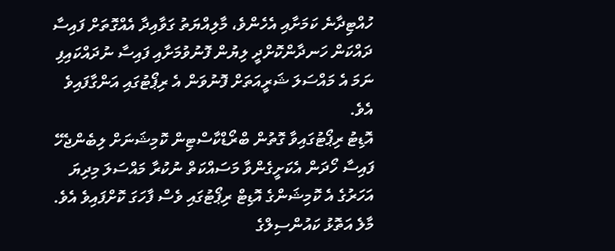ހުއްޓިދާނެ ކަމަށާއި އެހެންވެ، މާލިއްޔަތު ގަވާއިދާ އެއްގޮތަށް ފައިސާ ދައްކަން ހަނދާންކޮށްދީ ލިޔުން ފޮނުވުމަށާއި ފައިސާ ނުދައްކައިފި ނަމަ އެ މައްސަލަ ޝަރީއަތަށް ފޮނުވަން އެ ރިޕޯޓުގައި އަންގާފައިވެ އެވެ.
އޮޑިޓު ރިޕޯޓުގައިވާ ގޮތުން ބްރޯޑްކާސްޓިން ކޮމިޝަނަށް ލިބެންޖެހޭ ފައިސާ ހޯދަން އެކަށީގެންވާ މަސައްކަތް ނުކުރާ މައްސަލަ މިދިޔަ އަހަރުގެ އެ ކޮމިޝަންގެ އޮޑިޓް ރިޕޯޓުގައި ވެސް ފާހަގަ ކޮށްފައިވެ އެވެ.
މާލެ އަތޮޅު ކައުންސިލްގެ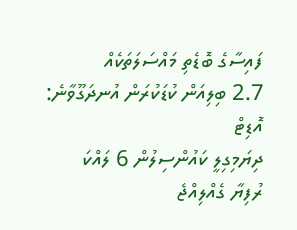ފައިސާގެ ބޮޑެތި މައްސަލަތަކެއް
2.7 ބިލިއަން ކުޑަކުރަން އުނދަގޫވާނެ: އޮޑިޓް
ދިޔަމިގިލީ ކައުންސިލުން 6 ލައްކަ ރުފިޔާ ގެއްލިއްޖެ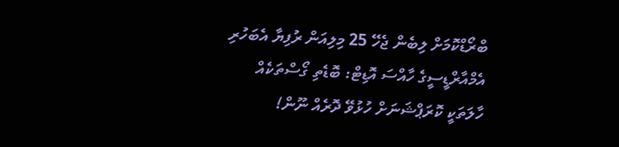ބްރޯޑްކޮމަށް ލިބެން ޖެހޭ 25 މިލިއަން ރުފިޔާ އެބަހުރި
އެމްއާރްޑީސީގެ ހާއްސަ އޮޑިޓް: ބޮޑެތި ގޯސްތަކެއް
ހާލަތަކީ ކޮރަޕްޝަނަށް ހުޅުވޭ ދޮރެއް ނޫން!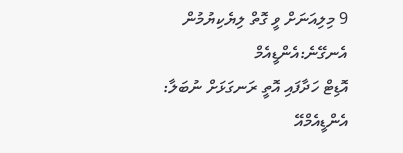9 މިލިއަނަށް ވީ ގޮތް ލިޔެކިޔުމުން އެނގޭނެ:އެންޑީއެމް
އޮޑިޓް ހަދާފައި އޮތީ ރަނގަޅަށް ނުބަލާ: އެންޑީއެމްއޭ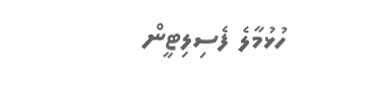ހުޅުމާލެ ފެސިލިޓީން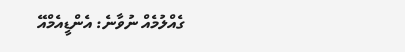ގެއްލުމެއް ނުވާނެ: އެންޑީއެމްއޭ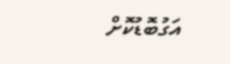އަގުބޮޑުކޮށް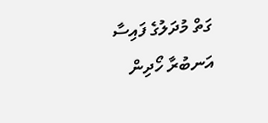ގަތް މުދަލުގެ ފައިސާ އަނބުރާ ހޯދިން